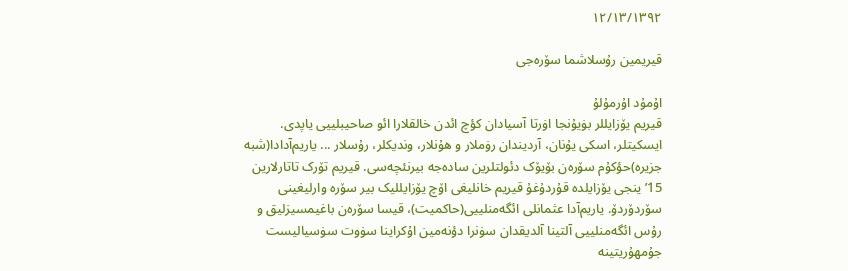۱۲/۱۳/۱۳۹۲

قیریمین رۇسلاشما سۆره‌جی

اۇمۇد اۇرمۇلۇ
قیریم یۆزایللر بۏیۇنجا اۏرتا آسیادان کؤچ ائدن خالقلارا ائو صاحیبلییی یاپدی. ایسکیتلر، اسکی یۇنان، آردیندان رۏملار و هۇنلار، وندیکلر، رۇسلار ... یاریم‌آدادا(شبه جزیره)حؤکۇم سۆره‌ن بۆیۆک دئولتلرین ساده‌جه بیرنئچه‌سی. قیریم تۆرک تاتارلارین 15’ینجی یۆزایلده قۇردۇغۇ قیریم خانلیغی اۆچ یۆزایللیک بیر سۆره وارلیغینی سۆردۆردۆ. یاریم‌آدا عثمانلی ائگه‌منلییی(حاکمیت)، قیسا سۆره‌ن باغیمسیزلیق و رۇس ائگه‌منلییی آلتینا آلدیقدان سۏنرا دؤنه‌مین اۇکراینا سۏوت سۏسیالیست جۇمهۇریتینه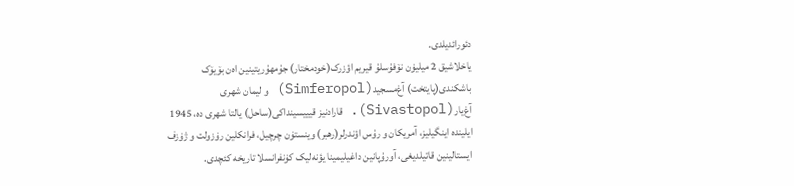دئورائدیلدی.
یاخلاشیق 2 میلیۏن نۆفۇسلۇ قیریم اؤزرک(خودمختار) جۇمهۇریتینین اه‌ن بۆیۆک باشکندی(پایتخت) آغ‌مسجید(Simferopol) و لیمان شهری آغ‌یار(Sivastopol). قارادنیز قیییسینداکی(ساحل) یالتا شهری ده، 1945 ایلینده اینگیلیز، آمریکان و رۇس اؤندرلر(رهبر) وینستۏن چرچیل، فرانکلین رۏزولت و ژۏزف ایستالینین قاتیلدیغی، آورۇپانین داغیلیمینا یؤنه‌لیک کۏنفرانسلا تاریخه کئچدی.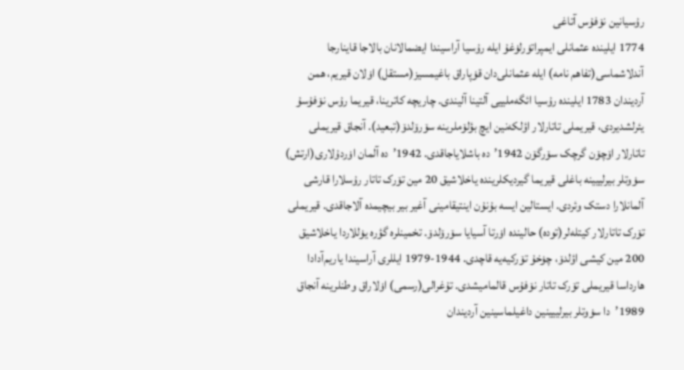رۇسیانین نۆفۇس آتاغی
1774 ایلینده عثمانلی ایمپراتۏرلۏغۇ ایله رۇسیا آراسیندا ایضمالانان بالاجا قاینارجا آندلاشماسی(تفاهم نامه) ایله عثمانلی‌دان قۏپاراق باغیمسیز(مستقل) اۏلان قیریم، همن آردیندان 1783 ایلینده رۇسیا ائگه‌ملییی آلتینا آلیندی. چاریچه کاترینا، قیریما رۇس نۆفۇسۇ یئرلشدیردی، قیریملی تاتارلار اؤلکه‌نین ایچ بؤلۆملرینه سۆرۆلدۆ(تبعید). آنجاق قیریملی تاتارلار اۆچۆن گرچک سۆرگۆن 1942’ده باشلایاجاقدی. 1942’ده آلمان اۏردۇلاری(ارتش) سۏوتلر بیرلییینه باغلی قیریما گیردیکلرینده یاخلاشیق 20 مین تۆرک تاتار رۇسلارا قارشی آلمانلارا دستک وئردی. ایستالین ایسه بۇنۇن اینتیقامینی آغیر بیر بیچیمده آلاجاقدی. قیریملی تۆرک تاتارلار کیتله‌لر(توده) حالینده اۏرتا آسیایا سۆرۆلدۆ. تخمینلره گؤره یۏللاردا یاخلاشیق 200 مین کیشی اؤلدۆ، چۏخۇ تۆرکیه‌یه قاچدی. 1944-1979 ایللری آراسیندا یاریم‌آدادا هارداسا قیریملی تۆرک تاتار نۆفۇس قالمامیشدی. تۇغرالی(رسمی) اۏلاراق وطنلرینه آنجاق 1989’دا سۏوتلر بیرلییینین داغیلماسینین آردیندان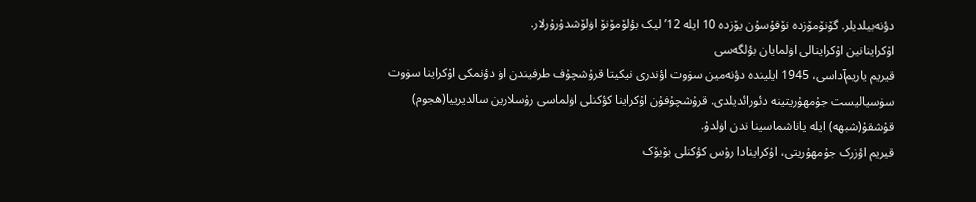دؤنه‌بیلدیلر. گۆنۆمۆزده نۆفۇسۇن یۆزده 10 ایله 12’لیک بؤلۆمۆنۆ اۏلۆشدۇرۇرلار.
اۇکراینانین اۇکراینالی اۏلمایان بؤلگه‌سی
قیریم یاریم‌آداسی، 1945 ایلینده دؤنه‌مین سۏوت اؤندری نیکیتا قرۇشچۇف طرفیندن اۏ دؤنمکی اۇکراینا سۏوت سۏسیالیست جۇمهۇریتینه دئورائدیلدی. قرۇشچۇفۇن اۇکراینا کؤکنلی اۏلماسی رۇسلارین سالدیرییا(هجوم) قۇشقۇ(شبهه) ایله یاناشماسینا ندن اۏلدۇ.
قیریم اؤزرک جۇمهۇریتی، اۇکراینادا رۇس کؤکنلی بۆیۆک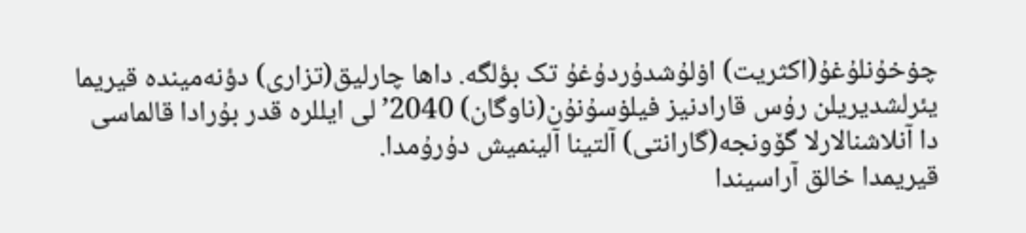چۏخۇنلۇغۇ(اکثریت) اۏلۇشدۇردۇغۇ تک بؤلگه. داها چارلیق(تزاری) دؤنه‌مینده قیریما یئرلشدیریلن رۇس قارادنیز فیلۏسۇنۇن(ناوگان) 2040’لی ایللره قدر بۇرادا قالماسی دا آنلاشنالارلا گۆونجه(گارانتی) آلتینا آلینمیش دۇرۇمدا.
قیریمدا خالق آراسیندا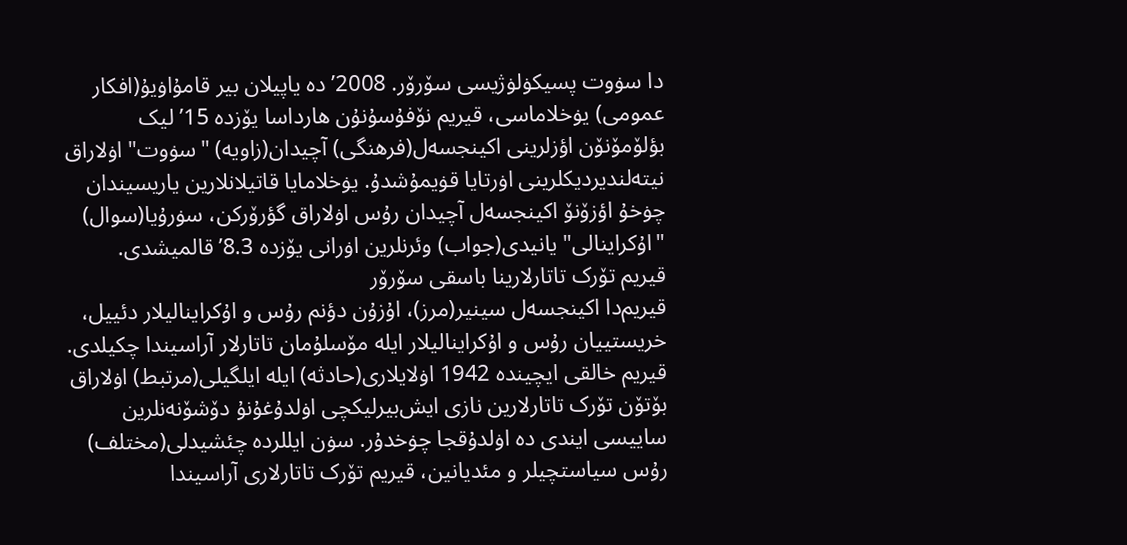دا سۏوت پسیکۏلۏژیسی سۆرۆر. 2008’ده یاپیلان بیر قامۇاۏیۇ(افکار عمومی) یۏخلاماسی‌، قیریم نۆفۇسۇنۇن هارداسا یۆزده 15’لیک بؤلۆمۆنۆن اؤزلرینی اکینجسه‌ل(فرهنگی) آچیدان(زاویه) "سۏوت" اۏلاراق نیته‌لندیردیکلرینی اۏرتایا قۏیمۇشدۇ. یۏخلامایا قاتیلانلارین یاریسیندان چۏخۇ اؤزۆنۆ اکینجسه‌ل آچیدان رۇس اۏلاراق گؤرۆرکن، سۏرۇیا(سوال) "اۇکراینالی" یانیدی(جواب) وئرنلرین اۏرانی یۆزده 8.3’قالمیشدی.
قیریم تۆرک تاتارلارینا باسقی سۆرۆر
قیریم‌دا اکینجسه‌ل سینیر(مرز)، اۇزۇن دؤنم رۇس و اۇکراینالیلار دئییل، خریستییان رۇس و اۇکراینالیلار ایله مۆسلۇمان تاتارلار آراسیندا چکیلدی. قیریم خالقی ایچینده 1942 اۏلایلاری(حادثه) ایله ایلگیلی(مرتبط) اۏلاراق بۆتۆن تۆرک تاتارلارین نازی ایش‌بیرلیکچی اۏلدۇغۇنۇ دۆشۆنه‌نلرین ساییسی ایندی ده اۏلدۇقجا چۏخدۇر. سۏن ایللرده چئشیدلی(مختلف) رۇس سیاستچیلر و مئدیانین، قیریم تۆرک تاتارلاری آراسیندا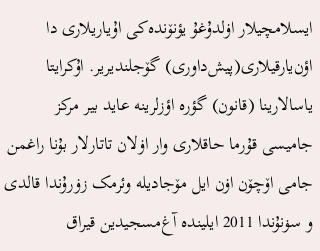ایسلامچیلار اۏلدۇغۇ یؤنۆنده‌کی اۇیاریلاری دا اؤن‌یارقیلاری(پیش‌داوری) گۆجلندیریر. اۇکرایتا یاسالارینا (قانون) گؤره اؤزلرینه عاید بیر مرکز جامیسی قۇرما حاقلاری وار اۏلان تاتارلار بۇنا راغمن جامی اۆچۆن اۏن ایل مۆجادیله وئرمک زۏرۇندا قالدی و سۏنۇندا 2011 ایلینده آغ‌مسجیدین قیراق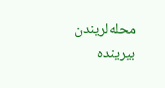محله‌لریندن بیرینده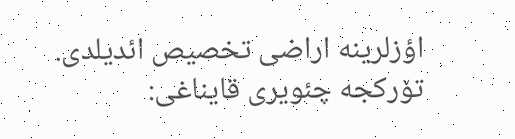اؤزلرینه اراضی تخصیص ائدیلدی.
تۆرکجه چئویری قایناغی: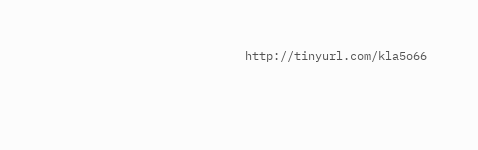http://tinyurl.com/kla5o66